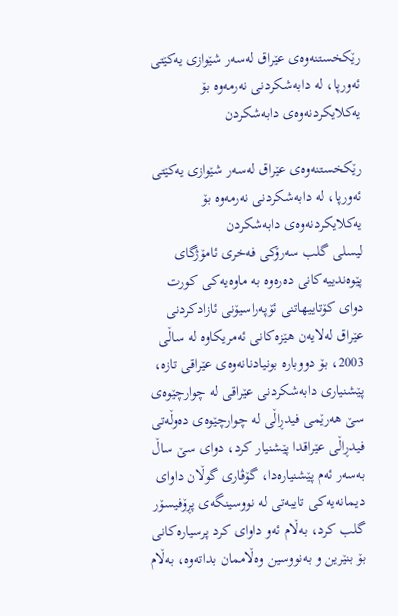رێكخستنەوەی عێراق لەسەر شێوازی یەكێتی ئەورپا، له‌ دابه‌شكردنی نه‌رمه‌وه‌ بۆ یەكلایكردنەوەی دابەشكردن

رێكخستنەوەی عێراق لەسەر شێوازی یەكێتی ئەورپا، له‌ دابه‌شكردنی نه‌رمه‌وه‌ بۆ  یەكلایكردنەوەی دابەشكردن
لیسلی گلب سه‌رۆكی فه‌خری ئامۆژگای پێوه‌ندییه‌كانی ده‌ره‌وه‌ به‌ ماوه‌یه‌كی كورت دوای كۆتاییهاتنی ئۆپه‌راسیۆنی ئازادكردنی عێراق له‌لایه‌ن هێزه‌كانی ئه‌مریكاوه‌ له‌ ساڵی 2003، بۆ دووباره‌ بونیادنانه‌وه‌ی عێراقی تازه‌، پێشنیاری دابه‌شكردنی عێراقی له‌ چوارچێوه‌ی سێ هه‌رێمی فیدڕاڵی له‌ چوارچێوه‌ی ده‌وڵه‌تی فیدڕاڵی عێراقدا پێشنیار كرد، دوای سێ ساڵ به‌سه‌ر ئه‌م پێشنیاره‌دا، گۆڤاری گوڵان داوای دیمانه‌یه‌كی تایبه‌تی له‌ نووسینگه‌ی پڕۆفیسۆر گلب كرد، به‌ڵام ئه‌و داوای كرد پرسیاره‌كانی بۆ بنێرین و به‌نووسین وه‌ڵاممان بداته‌وه‌، به‌ڵام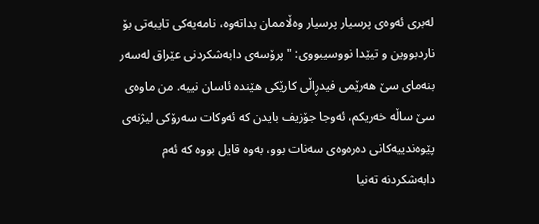له‌بری ئه‌وه‌ی پرسیار پرسیار وه‌ڵاممان بداته‌وه‌، نامه‌یه‌كی تایبه‌تی بۆ ناردبووین و تیێدا نووسیبووی: "پرۆسه‌ی دابه‌شكردنی عێراق له‌سه‌ر بنه‌مای سێ هه‌رێمی فیدڕاڵی كارێكی هێنده‌ ئاسان نییه‌. من ماوه‌ی سێ ساڵه‌ خه‌ریكم، ئه‌وجا جۆزیف بایدن كه‌ ئه‌وكات سه‌رۆكی لیژنه‌ی پێوه‌ندییه‌كانی ده‌ره‌وه‌ی سه‌نات بوو، به‌وه‌ قایل بووه‌ كه‌ ئه‌م دابه‌شكردنه‌ ته‌نیا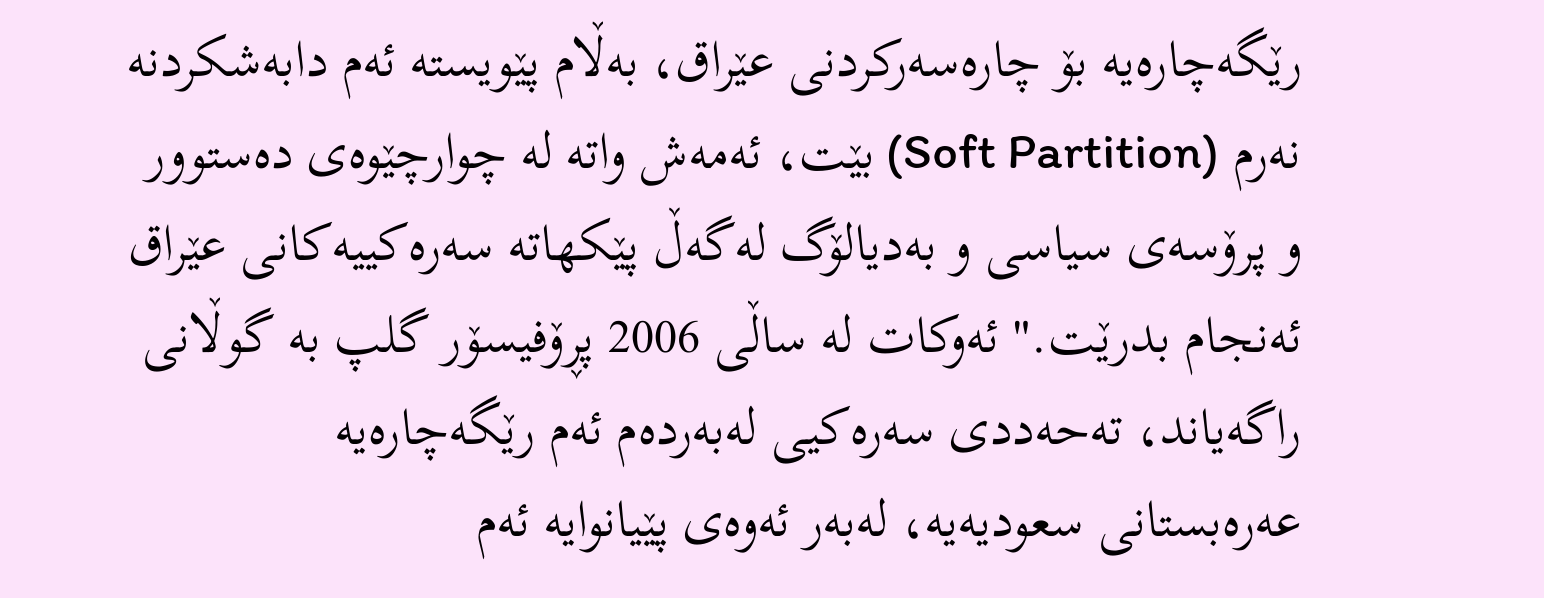رێگه‌چاره‌یه‌ بۆ چاره‌سه‌ركردنی عێراق، به‌ڵام پێویسته‌ ئه‌م دابه‌شكردنه‌ نه‌رم (Soft Partition) بێت، ئه‌مه‌ش واته‌ له‌ چوارچێوه‌ی ده‌ستوور و پرۆسه‌ی سیاسی و به‌دیالۆگ له‌گه‌ڵ پێكهاته‌ سه‌ره‌كییه‌كانی عێراق ئه‌نجام بدرێت." ئه‌وكات له‌ ساڵی 2006 پڕۆفیسۆر گلپ به‌ گوڵانی راگه‌یاند، ته‌حه‌ددی سه‌ره‌كیی له‌به‌رده‌م ئه‌م رێگه‌چاره‌یه‌ عه‌ره‌بستانی سعودیه‌یه‌، له‌به‌ر ئه‌وه‌ی پێیانوایه‌ ئه‌م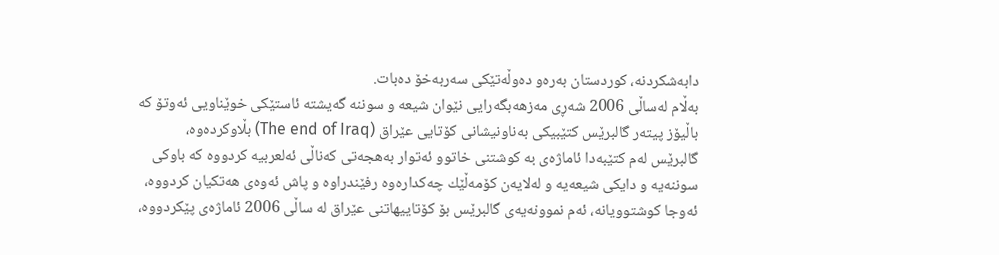دابه‌شكردنه‌، كوردستان به‌ره‌و ده‌وڵه‌تێكی سه‌ربه‌خۆ ده‌بات.
به‌ڵام له‌ساڵی 2006 شه‌ڕی مه‌زهه‌بگه‌رایی نێوان شیعه‌ و سوننه‌ گه‌یشته‌ ئاستێكی خوێناویی ئه‌وتۆ كه‌ باڵیۆز پیته‌ر گالبرێس كتێبیكی به‌ناونیشانی كۆتایی عێراق (The end of Iraq) بڵاوكرده‌وه‌، گالبرێس له‌م كتێبه‌دا ئاماژه‌ی به‌ كوشتنی خاتوو ئه‌توار به‌هجه‌تی كه‌ناڵی ئه‌لعربیه‌ كردووه‌ كه‌ باوكی سوننه‌یه‌ و دایكی شیعه‌یه‌ و له‌لایه‌ن كۆمه‌ڵێك چه‌كداره‌وه‌ رفێندراوه‌ و پاش ئه‌وه‌ی هه‌تكیان كردووه‌، ئه‌وجا كوشتوویانه‌، ئه‌م نموونه‌یه‌ی گالبرێس بۆ كۆتاییهاتنی عێراق له‌ ساڵی 2006 ئاماژه‌ی پێكردووه‌،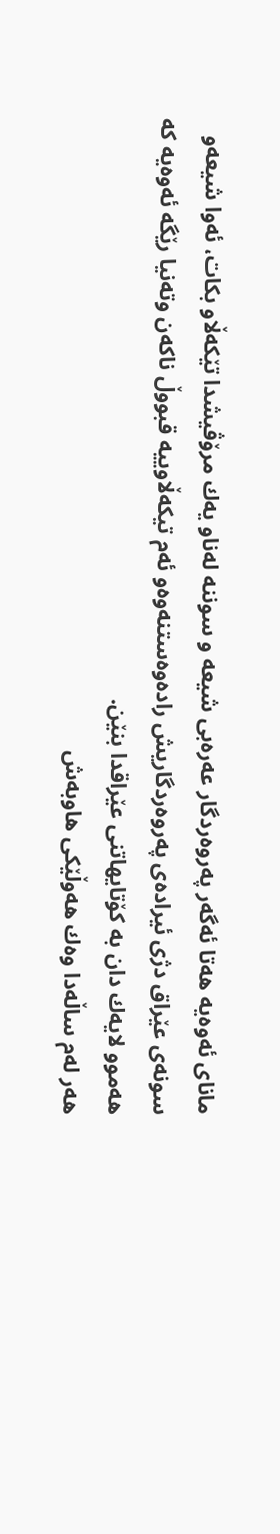مانای ئه‌وه‌یه‌ هه‌تا ئه‌گه‌ر په‌روه‌ردگار عه‌ره‌بی شیعه‌ و سوننه‌ له‌ناو یه‌ك مرۆڤیشدا تێكه‌ڵاو بكات، ئه‌وا شیعه‌و سونه‌ی عێراق دژی ئیراده‌ی په‌روه‌ردگاریش راده‌وه‌ستنه‌وه‌و ئه‌م تیكه‌ڵاوییه‌ قبووڵ ناكه‌ن وته‌نیا رێگه‌ ئه‌وه‌یه‌ كه‌ هه‌موو لایه‌ك دان به‌ كۆتایهاتنی عێراقدا بنێن.
هه‌ر له‌م ساڵه‌دا وه‌ك هه‌وڵێكی هاوبه‌ش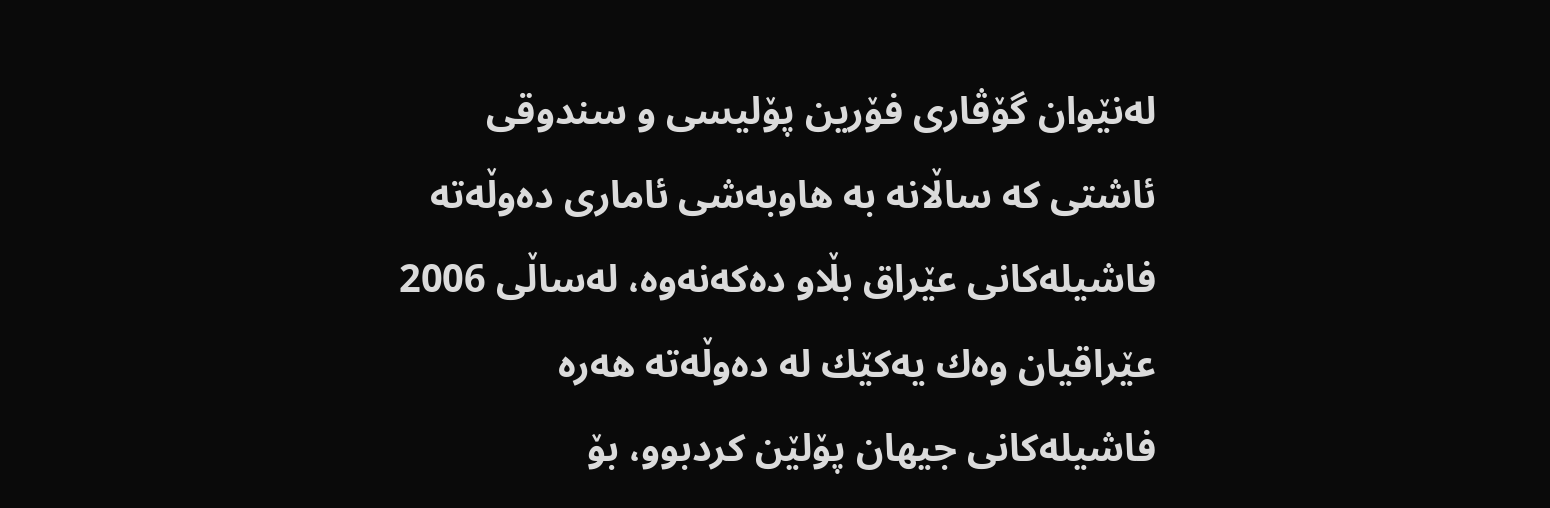له‌نێوان گۆڤاری فۆرین پۆلیسی و سندوقی ئاشتی كه‌ ساڵانه‌ به‌ هاوبه‌شی ئاماری ده‌وڵه‌ته‌ فاشیله‌كانی عێراق بڵاو ده‌كه‌نه‌وه‌، له‌ساڵی 2006 عێراقیان وه‌ك یه‌كێك له‌ ده‌وڵه‌ته‌ هه‌ره‌ فاشیله‌كانی جیهان پۆلێن كردبوو، بۆ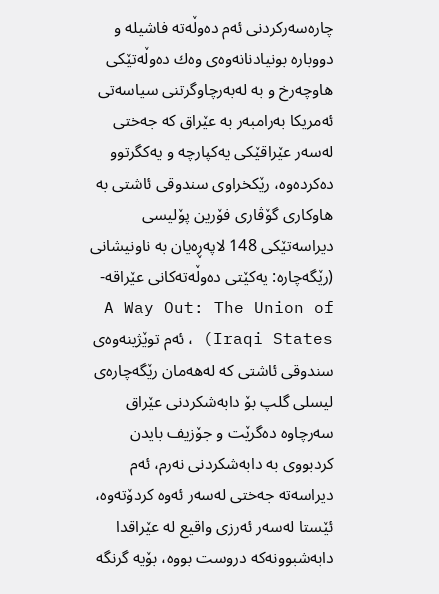چاره‌سه‌ركردنی ئه‌م ده‌وڵه‌ته‌ فاشیله‌ و دووباره‌ بونیادنانه‌وه‌ی وه‌ك ده‌وڵه‌تێكی هاوچه‌رخ و به‌ له‌به‌رچاوگرتنی سیاسه‌تی ئه‌مریكا به‌رامبه‌ر به‌ عێراق كه‌ جه‌ختی له‌سه‌ر عێراقێكی یه‌كپارچه‌ و یه‌كگرتوو ده‌كرده‌وه‌، رێكخراوی سندوقی ئاشتی به‌ هاوكاری گۆڤاری فۆرین پۆلیسی دیراسه‌تێكی 148 لاپه‌ڕه‌یان به‌ ناونیشانی (رێگه‌چاره‌: یه‌كێتی ده‌وڵه‌ته‌كانی عێراقه‌- A Way Out: The Union of Iraqi States) ، ئه‌م توێژینه‌وه‌ی سندوقی ئاشتی كه‌ له‌هه‌مان رێگه‌چاره‌ی لیسلی گلپ بۆ دابه‌شكردنی عێراق سه‌رچاوه‌ ده‌گرێت و جۆزیف بایدن كردبووی به‌ دابه‌شكردنی نه‌رم، ئه‌م دیراسه‌ته‌ جه‌ختی له‌سه‌ر ئه‌وه‌ كردۆته‌وه‌، ئێستا له‌سه‌ر ئه‌رزی واقیع له‌ عێراقدا دابه‌شبوونه‌كه‌ دروست بووه‌، بۆیه‌ گرنگه‌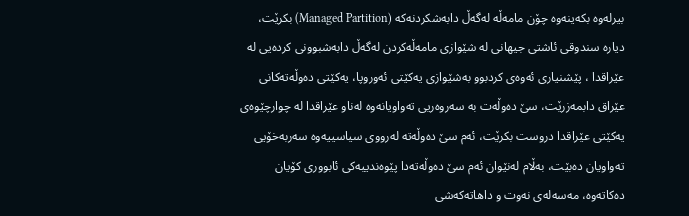بیرله‌وه‌ بكه‌ینه‌وه‌ چۆن مامه‌ڵه‌ له‌گه‌ڵ دابه‌شكردنه‌كه‌ (Managed Partition) بكرێت، دیاره‌ سندوقی ئاشتی جیهانی له‌ شێوازی مامه‌ڵه‌كردن له‌گه‌ڵ دابه‌شبوونی كرده‌یی له‌ عێراقدا ، پێشنیاری ئه‌وه‌ی كردبوو به‌شێوازی یه‌كێتی ئه‌وروپا، یه‌كێتی ده‌وڵه‌ته‌كانی عێراق دابمه‌زرێت، سێ ده‌وڵه‌ت به‌ سه‌روه‌ریی ته‌واویانه‌وه‌ له‌ناو عێراقدا له‌ چوارچێوه‌ی یه‌كێتی عێراقدا دروست بكرێت، ئه‌م سێ ده‌وڵه‌ته‌ له‌رووی سیاسییه‌وه‌ سه‌ربه‌خۆیی ته‌واویان ده‌بێت، به‌ڵام له‌نێوان ئه‌م سێ ده‌وڵه‌ته‌دا پێوه‌ندییه‌كی ئابووری كۆیان ده‌كاته‌وه‌، مه‌سه‌له‌ی نه‌وت و داهاته‌كه‌شی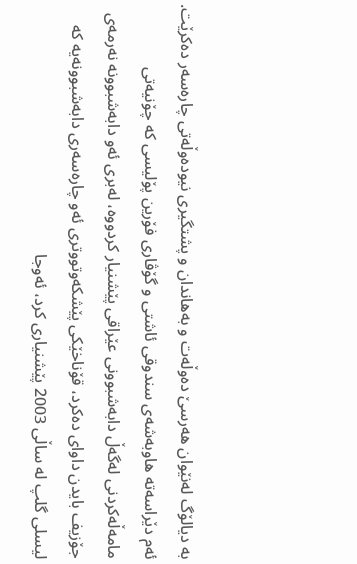به‌ دیالۆگ له‌نێوان هه‌رسێ ده‌وڵه‌ت و به‌هاندان و پشتگیری نیوده‌وڵه‌تی چاره‌سه‌ر ده‌كرێت.
ئه‌م دێراسه‌ته‌ هاوبه‌شه‌ی سندوقی ئاشتی و گۆڤاری فۆرین پۆلیسی كه‌ چۆنیه‌تی مامه‌ڵه‌كردنی له‌گه‌ڵ دابه‌شبوونی عێراقی پێشنیار كردووه‌، له‌بری ئه‌و دابه‌شبوونه‌ نه‌رمه‌ی جۆزیف بایدن داوای ده‌كرد، قۆناخێكی پێشكه‌وتووتری ئه‌و چاره‌سه‌ری دابه‌شبوونه‌یه‌ كه‌ لیسلی گلپ له‌ ساڵی 2003 پێشنیاری كرد، ئه‌وجا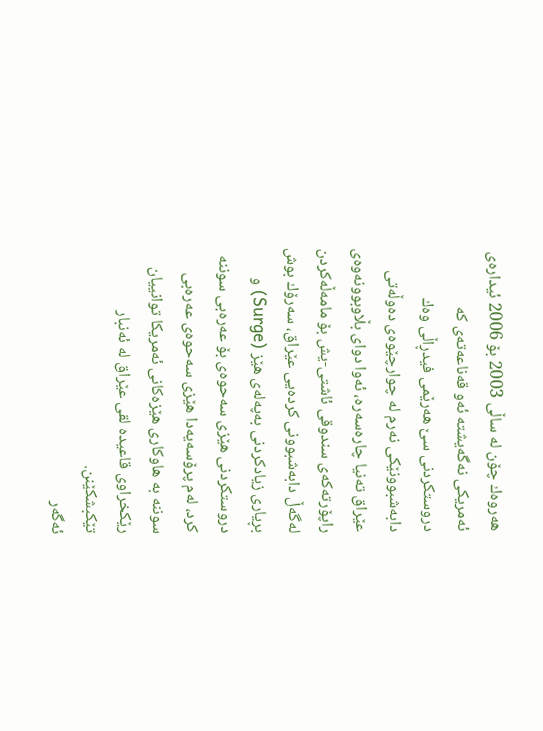هه‌روه‌ك چۆن له‌ ساڵی 2003 بۆ 2006 ئیداره‌ی ئه‌مریكی نه‌گه‌یشته‌ ئه‌و قه‌ناعه‌ته‌ی كه‌ دروستكردنی سێ هه‌رێمی فیدڕاڵی وه‌ك دابه‌شبوونێكی نه‌رم له‌ چوارچێوه‌ی ده‌وڵه‌تی عێراق ته‌نیا چاره‌سه‌ره‌، ئه‌وا دوای بڵاوبوونه‌وه‌ی راپۆرته‌كه‌ی سندوقی ئاشتی-یش بۆ مامه‌ڵه‌كردن له‌گه‌ڵ دابه‌شبوونی كرده‌یی عێراق، سه‌رۆك بوش بڕیاری زیادكردنی به‌په‌له‌ی هێز (Surge) و دروستكردنی هێزی سه‌حوه‌ی بۆ عه‌ره‌بی سوننه‌ كرد، له‌م پرۆسه‌یه‌دا هێزی سه‌حوه‌ی عه‌ره‌بی سوننه‌ به‌ هاوكاری هێزه‌كانی ئه‌مریكا توانییان رێكخراوی قاعیده‌ لقی عێراق له‌ ئه‌نبار تێكبشكێنن.
ئه‌گه‌ر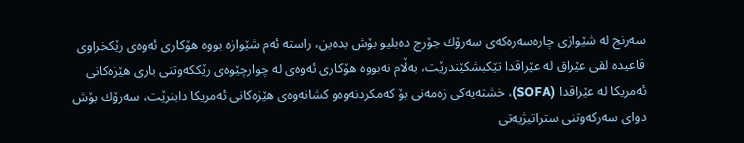سه‌رنج له‌ شێوازی چاره‌سه‌ره‌كه‌ی سه‌رۆك جۆرج ده‌بلیو بۆش بده‌ین، راسته‌ ئه‌م شێوازه‌ بووه‌ هۆكاری ئه‌وه‌ی رێكخراوی قاعیده‌ لقی عێراق له‌ عێراقدا تێكبشكێندرێت، به‌ڵام نه‌بووه‌ هۆكاری ئه‌وه‌ی له‌ چوارچێوه‌ی رێككه‌وتنی باری هێزه‌كانی ئه‌مریكا له‌ عێراقدا (SOFA)، خشته‌یه‌كی زه‌مه‌نی بۆ كه‌مكردنه‌وه‌و كشانه‌وه‌ی هێزه‌كانی ئه‌مریكا دابنرێت، سه‌رۆك بۆش دوای سه‌ركه‌وتنی ستراتیژیه‌تی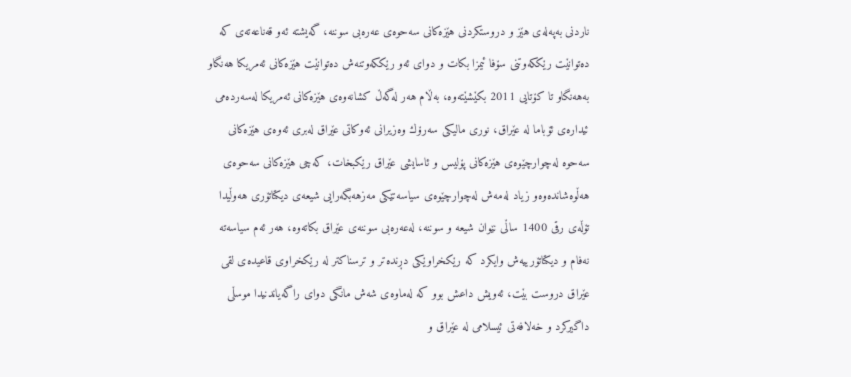ناردنی به‌په‌له‌ی هێز و دروستكردنی هێزه‌كانی سه‌حوه‌ی عه‌ره‌بی سوننه‌، گه‌یشته‌ ئه‌و قه‌ناعه‌ته‌ی كه‌ ده‌توانێت رێككه‌وتنی سۆفا ئیمزا بكات و دوای ئه‌و رێككه‌وتنه‌ش ده‌توانێت هێزه‌كانی ئه‌مریكا هه‌نگاو به‌هه‌نگاو تا كۆتایی 2011 بكێشێته‌وه‌، به‌ڵام هه‌ر له‌گه‌ڵ كشانه‌وه‌ی هێزه‌كانی ئه‌مریكا له‌سه‌رده‌می ئیداره‌ی ئۆباما له‌ عێراق، نوری مالیكی سه‌رۆك وه‌زیرانی ئه‌وكاتی عێراق له‌بری ئه‌وه‌ی هێزه‌كانی سه‌حوه‌ له‌چوارچێوه‌ی هێزه‌كانی پۆلیس و ئاسایشی عێراق رێكبخات، كه‌چی هێزه‌كانی سه‌حوه‌ی هه‌ڵوه‌شانده‌وه‌و زیاد له‌مه‌ش له‌چوارچێوه‌ی سیاسه‌تێكی مه‌زهه‌بگه‌رایی شیعه‌ی دیكتاتۆری هه‌وڵیدا تۆڵه‌ی رقی 1400 ساڵی نێوان شیعه‌ و سوننه‌، له‌عه‌ره‌بی سوننه‌ی عێراق بكاته‌وه‌، هه‌ر ئه‌م سیاسه‌ته‌ نه‌فام و دیكتاتۆرییه‌ش وایكرد كه‌ رێكخراوێكی دڕنده‌تر و ترسناكتر له‌ رێكخراوی قاعیده‌ی لقی عێراق دروست بێت، ئه‌ویش داعش بوو كه‌ له‌ماوه‌ی شه‌ش مانگی دوای راگه‌یاندنیدا موسڵی داگیركرد و خه‌لافه‌تی ئیسلامی له‌ عێراق و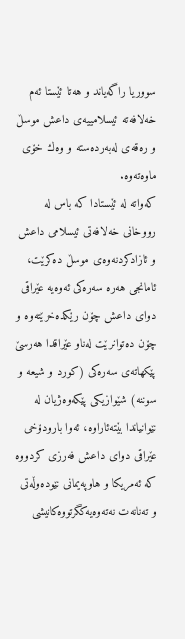سووریا راگه‌یاند و هه‌تا ئێستا ئه‌م خه‌لافه‌ته‌ ئیسلامییه‌ی داعش موسڵ و ره‌قه‌ی له‌به‌رده‌سته‌ و وه‌ك خۆی ماوه‌ته‌وه‌.
كه‌واته‌ له‌ ئێستادا كه‌ باس له‌ رووخانی خه‌لافه‌تی ئیسلامی داعش و ئازادكردنه‌وه‌ی موسڵ ده‌كرێت، ئامانجی هه‌ره‌ سه‌ره‌كی ئه‌وه‌یه‌ عێراقی دوای داعش چۆن رێكده‌خرێته‌وه‌ و چۆن ده‌توانرێت له‌ناو عێراقدا هه‌رسێ پێكهاته‌ی سه‌ره‌كی (كورد و شیعه‌ و سوننه‌) شێوازیكی پێكه‌وه‌ژیان له‌ نێوانیاندا بێته‌ئاراوه‌، ئه‌وا بارودۆخی عێراقی دوای داعش فه‌رزی كردووه‌ كه‌ ئه‌مریكا و هاوپه‌یمانی نێوده‌وڵه‌تی و ته‌نانه‌ت نه‌ته‌وه‌یه‌كگرتووه‌كانیشی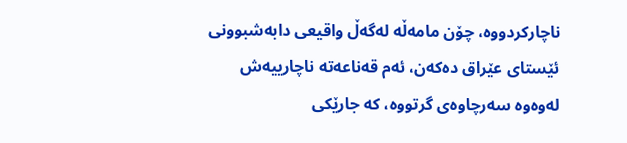ناچاركردووه‌، چۆن مامه‌ڵه‌ له‌گه‌ڵ واقیعی دابه‌شبوونی ئێستای عێراق ده‌كه‌ن، ئه‌م قه‌ناعه‌ته‌ ناچارییه‌ش له‌وه‌وه‌ سه‌رچاوه‌ی گرتووه‌، كه‌ جارێكی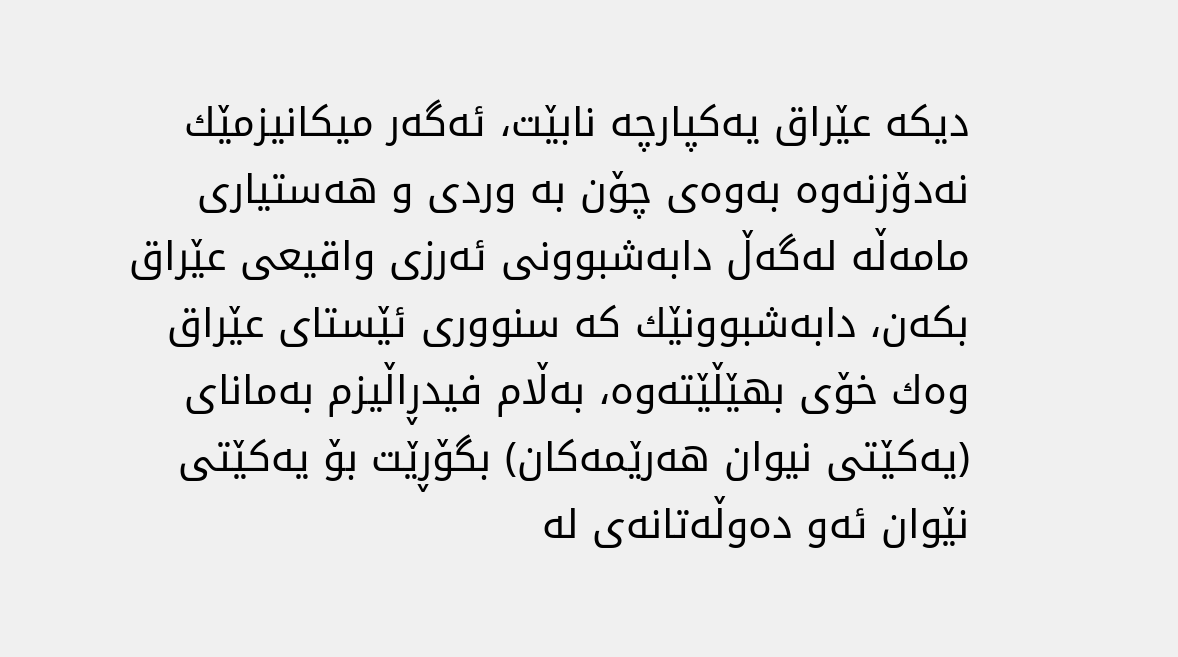دیكه‌ عێراق یه‌كپارچه‌ نابێت، ئه‌گه‌ر میكانیزمێك نه‌دۆزنه‌وه‌ به‌وه‌ی چۆن به‌ وردی و هه‌ستیاری مامه‌ڵه‌ له‌گه‌ڵ دابه‌شبوونی ئه‌رزی واقیعی عێراق بكه‌ن، دابه‌شبوونێك كه‌ سنووری ئێستای عێراق وه‌ك خۆی بهێڵێته‌وه‌، به‌ڵام فیدڕاڵیزم به‌مانای (یه‌كێتی نیوان هه‌رێمه‌كان) بگۆڕێت بۆ یه‌كێتی نێوان ئه‌و ده‌وڵه‌تانه‌ی له‌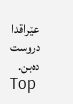عێراقدا دروست ده‌بن.
Top